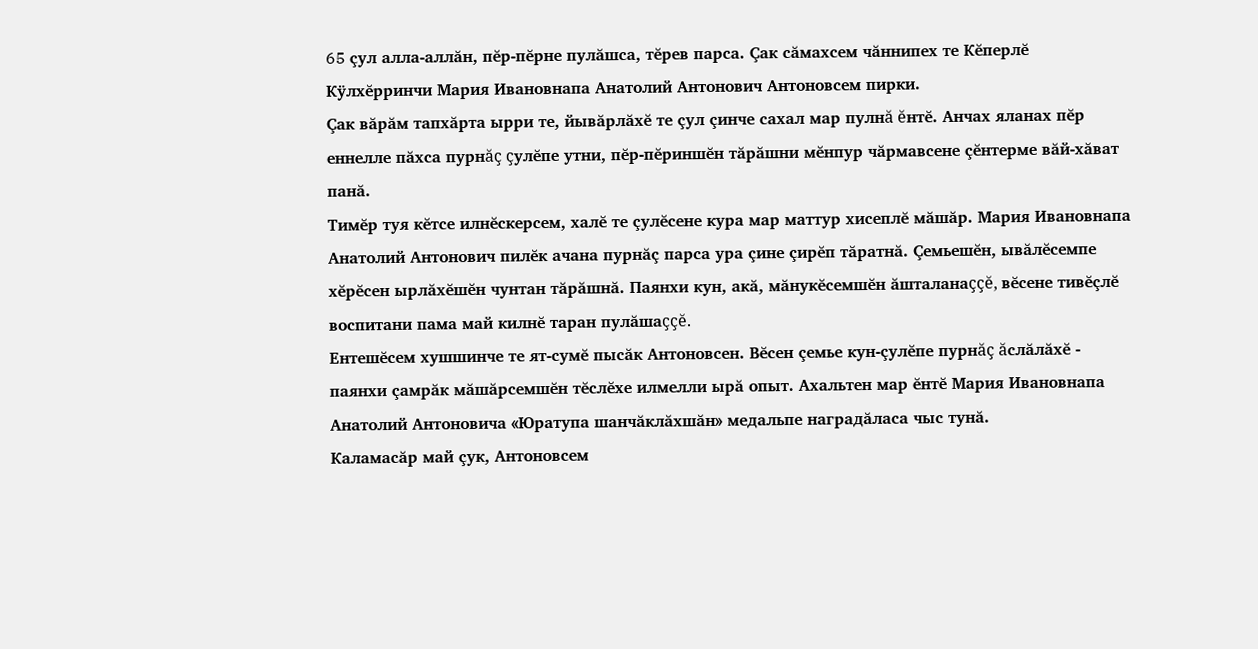65 çул алла-аллăн, пĕр-пĕрне пулăшса, тĕрев парса. Çак сăмахсем чăннипех те Кĕперлĕ Кÿлхĕрринчи Мария Ивановнапа Анатолий Антонович Антоновсем пирки.
Çак вăрăм тапхăрта ырри те, йывăрлăхĕ те çул çинче сахал мар пулнă ĕнтĕ. Анчах яланах пĕр еннелле пăхса пурнăç çулĕпе утни, пĕр-пĕриншĕн тăрăшни мĕнпур чăрмавсене çĕнтерме вăй-хăват панă.
Тимĕр туя кĕтсе илнĕскерсем, халĕ те çулĕсене кура мар маттур хисеплĕ мăшăр. Мария Ивановнапа Анатолий Антонович пилĕк ачана пурнăç парса ура çине çирĕп тăратнă. Çемьешĕн, ывăлĕсемпе хĕрĕсен ырлăхĕшĕн чунтан тăрăшнă. Паянхи кун, акă, мăнукĕсемшĕн ăшталанаççĕ, вĕсене тивĕçлĕ воспитани пама май килнĕ таран пулăшаççĕ.
Ентешĕсем хушшинче те ят-сумĕ пысăк Антоновсен. Вĕсен çемье кун-çулĕпе пурнăç ăслăлăхĕ - паянхи çамрăк мăшăрсемшĕн тĕслĕхе илмелли ырă опыт. Ахальтен мар ĕнтĕ Мария Ивановнапа Анатолий Антоновича «Юратупа шанчăклăхшăн» медальпе наградăласа чыс тунă.
Каламасăр май çук, Антоновсем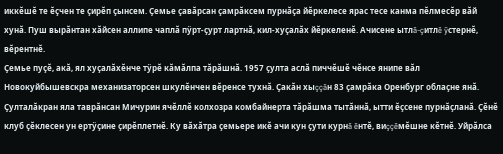иккĕшĕ те ĕçчен те çирĕп çынсем. Çемье çавăрсан çамрăксем пурнăçа йĕркелесе ярас тесе канма пĕлмесĕр вăй хунă. Пуш вырăнтан хăйсен аллипе чаплă пÿрт-çурт лартнă, кил-хуçалăх йĕркеленĕ. Ачисене ытлă-çитлĕ ÿстернĕ, вĕрентнĕ.
Çемье пуçĕ, акă, ял хуçалăхĕнче тÿрĕ кăмăлпа тăрăшнă. 1957 çулта аслă пиччĕшĕ чĕнсе янипе вăл Новокуйбышевскра механизаторсен шкулĕнчен вĕренсе тухнă. Çакăн хыççăн 83 çамрăка Оренбург облаçне янă. Çулталăкран яла таврăнсан Мичурин ячĕллĕ колхозра комбайнерта тăрăшма тытăннă, ытти ĕçсене пурнăçланă. Çĕнĕ клуб çĕклесен ун ертÿçине çирĕплетнĕ. Ку вăхăтра çемьере икĕ ачи кун çути курнă ĕнтĕ, виççĕмĕшне кĕтнĕ. Уйрăлса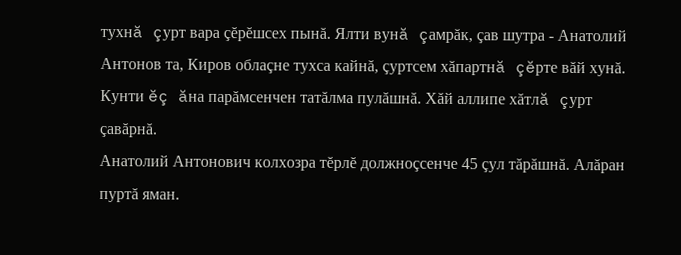тухнă çурт вара çĕрĕшсех пынă. Ялти вунă çамрăк, çав шутра - Анатолий Антонов та, Киров облаçне тухса кайнă, çуртсем хăпартнă çĕрте вăй хунă. Кунти ĕç ăна парăмсенчен татăлма пулăшнă. Хăй аллипе хăтлă çурт çавăрнă.
Анатолий Антонович колхозра тĕрлĕ должноçсенче 45 çул тăрăшнă. Алăран пуртă яман.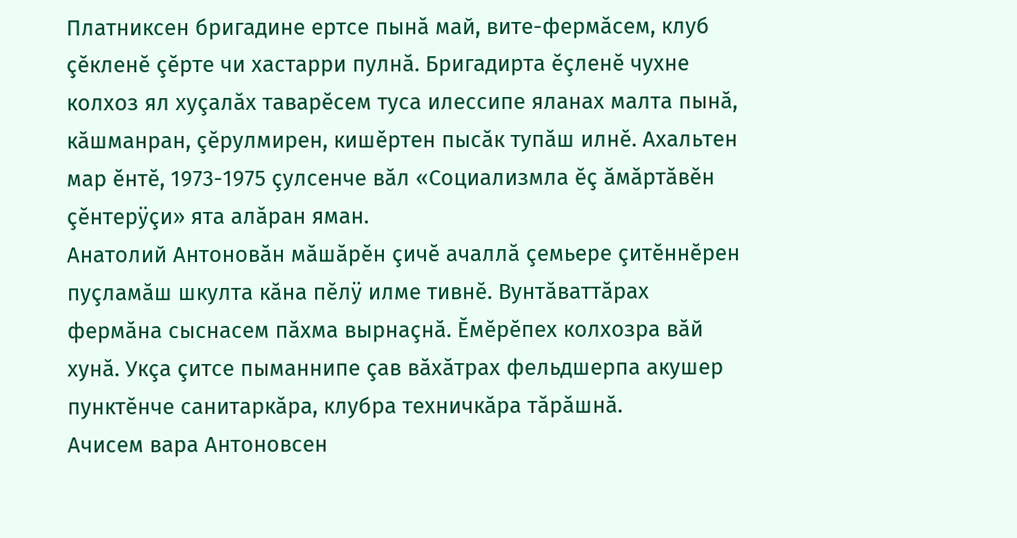Платниксен бригадине ертсе пынă май, вите-фермăсем, клуб çĕкленĕ çĕрте чи хастарри пулнă. Бригадирта ĕçленĕ чухне колхоз ял хуçалăх таварĕсем туса илессипе яланах малта пынă, кăшманран, çĕрулмирен, кишĕртен пысăк тупăш илнĕ. Ахальтен мар ĕнтĕ, 1973-1975 çулсенче вăл «Социализмла ĕç ăмăртăвĕн çĕнтерÿçи» ята алăран яман.
Анатолий Антоновăн мăшăрĕн çичĕ ачаллă çемьере çитĕннĕрен пуçламăш шкулта кăна пĕлÿ илме тивнĕ. Вунтăваттăрах фермăна сыснасем пăхма вырнаçнă. Ĕмĕрĕпех колхозра вăй хунă. Укçа çитсе пыманнипе çав вăхăтрах фельдшерпа акушер пунктĕнче санитаркăра, клубра техничкăра тăрăшнă.
Ачисем вара Антоновсен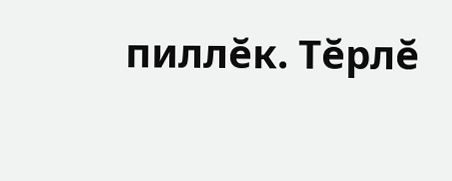пиллĕк. Тĕрлĕ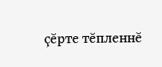çĕрте тĕпленнĕ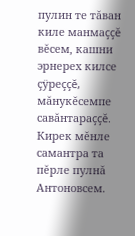пулин те тăван киле манмаççĕ вĕсем, кашни эрнерех килсе çÿреççĕ, мăнукĕсемпе савăнтараççĕ.
Кирек мĕнле самантра та пĕрле пулнă Антоновсем.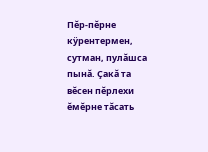Пĕр-пĕрне кÿрентермен, сутман, пулăшса пынă. Çакă та вĕсен пĕрлехи ĕмĕрне тăсать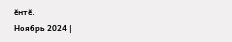ĕнтĕ.
Ноябрь 2024 |